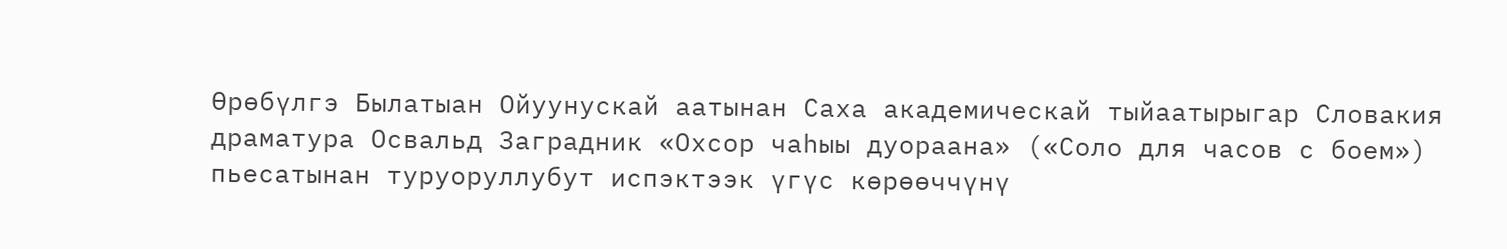Өрөбүлгэ Былатыан Ойуунускай аатынан Саха академическай тыйаатырыгар Словакия драматура Освальд Заградник «Охсор чаһыы дуораана» («Соло для часов с боем») пьесатынан туруоруллубут испэктээк үгүс көрөөччүнү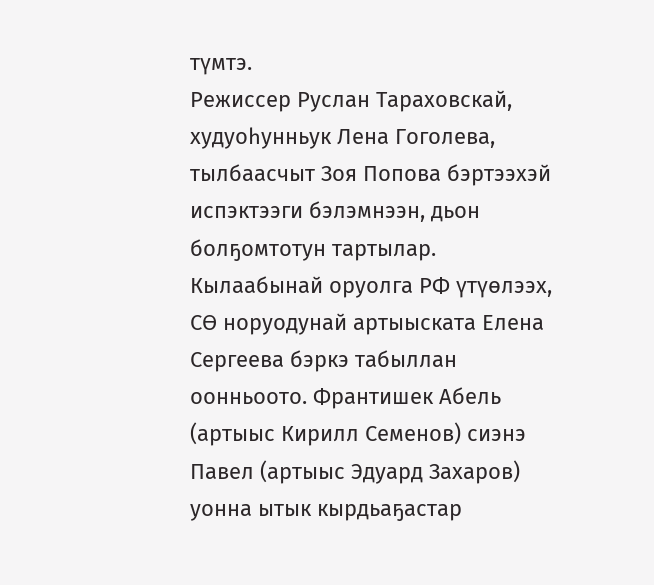түмтэ.
Режиссер Руслан Тараховскай, худуоһунньук Лена Гоголева, тылбаасчыт Зоя Попова бэртээхэй испэктээги бэлэмнээн, дьон болҕомтотун тартылар.
Кылаабынай оруолга РФ үтүөлээх, СӨ норуодунай артыыската Елена Сергеева бэркэ табыллан оонньоото. Франтишек Абель (артыыс Кирилл Семенов) сиэнэ Павел (артыыс Эдуард Захаров) уонна ытык кырдьаҕастар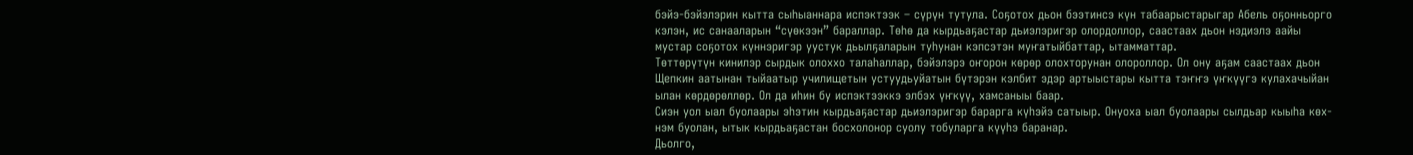бэйэ-бэйэлэрин кытта сыһыаннара испэктээк – сүрүн тутула. Соҕотох дьон бээтинсэ күн табаарыстарыгар Абель оҕонньорго кэлэн, ис санааларын “сүөкээн” бараллар. Төһө да кырдьаҕастар дьиэлэригэр олордоллор, саастаах дьон нэдиэлэ аайы мустар соҕотох күннэригэр уустук дьылҕаларын туһунан кэпсэтэн муҥатыйбаттар, ытамматтар.
Төттөрүтүн кинилэр сырдык олоххо талаһаллар, бэйэлэрэ оҥорон көрөр олохторунан олороллор. Ол ону аҕам саастаах дьон Щепкин аатынан тыйаатыр училищетын устуудьуйатын бүтэрэн кэлбит эдэр артыыстары кытта тэҥҥэ үҥкүүгэ кулахачыйан ылан көрдөрөллөр. Ол да иһин бу испэктээккэ элбэх үҥкүү, хамсаныы баар.
Сиэн уол ыал буолаары эһэтин кырдьаҕастар дьиэлэригэр барарга күһэйэ сатыыр. Онуоха ыал буолаары сылдьар кыыһа көх-нэм буолан, ытык кырдьаҕастан босхолонор суолу тобуларга күүһэ баранар.
Дьолго,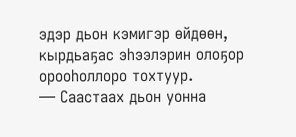эдэр дьон кэмигэр өйдөөн, кырдьаҕас эһээлэрин олоҕор орооһоллоро тохтуур.
— Саастаах дьон уонна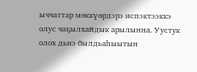ыччаттар мөккүөрдэрэ испэктээккэ олус чаҕылхайдык арылынна. Уустук олох дьиэ былдьаһыытын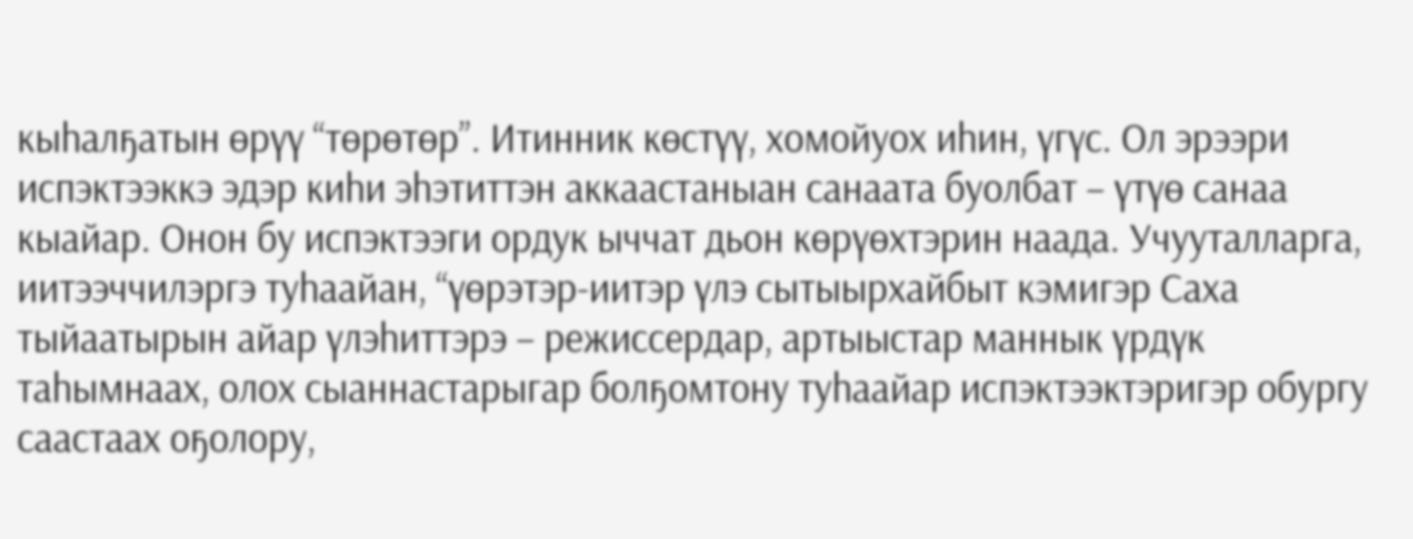кыһалҕатын өрүү “төрөтөр”. Итинник көстүү, хомойуох иһин, үгүс. Ол эрээри испэктээккэ эдэр киһи эһэтиттэн аккаастаныан санаата буолбат – үтүө санаа кыайар. Онон бу испэктээги ордук ыччат дьон көрүөхтэрин наада. Учууталларга, иитээччилэргэ туһаайан, “үөрэтэр-иитэр үлэ сытыырхайбыт кэмигэр Саха тыйаатырын айар үлэһиттэрэ – режиссердар, артыыстар маннык үрдүк таһымнаах, олох сыаннастарыгар болҕомтону туһаайар испэктээктэригэр обургу саастаах оҕолору,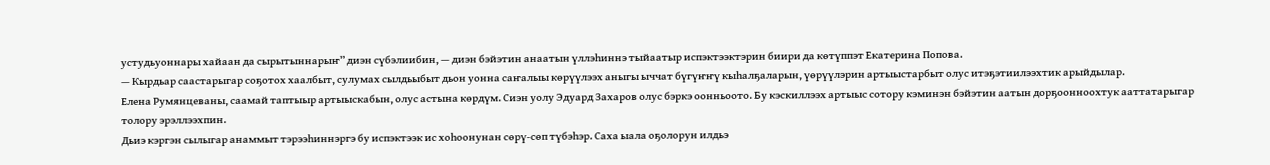устудьуоннары хайаан да сырытыннарыҥ” диэн сүбэлиибин, — диэн бэйэтин анаатын үллэһиннэ тыйаатыр испэктээктэрин биири да көтүппэт Екатерина Попова.
— Кырдьар саастарыгар соҕотох хаалбыт, сулумах сылдьыбыт дьон уонна саҥалыы көрүүлээх аныгы ыччат бүгүҥҥү кыһалҕаларын, үөрүүлэрин артыыстарбыт олус итэҕэтиилээхтик арыйдылар.
Елена Румянцеваны, саамай таптыыр артыыскабын, олус астына көрдүм. Сиэн уолу Эдуард Захаров олус бэркэ оонньоото. Бу кэскиллээх артыыс сотору кэминэн бэйэтин аатын дорҕоонноохтук ааттатарыгар толору эрэллээхпин.
Дьиэ кэргэн сылыгар анаммыт тэрээһиннэргэ бу испэктээк ис хоһоонунан сөрү-сөп түбэһэр. Саха ыала оҕолорун илдьэ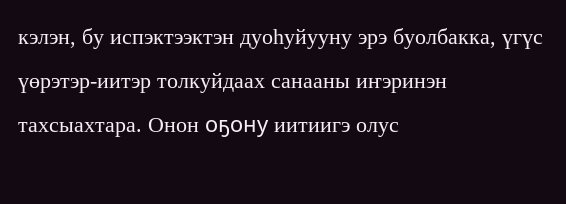кэлэн, бу испэктээктэн дуоһуйууну эрэ буолбакка, үгүс үөрэтэр-иитэр толкуйдаах санааны иҥэринэн тахсыахтара. Онон оҕону иитиигэ олус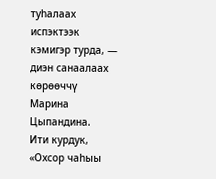туһалаах испэктээк кэмигэр турда, — диэн санаалаах көрөөччү Марина Цыпандина.
Ити курдук, «Охсор чаһыы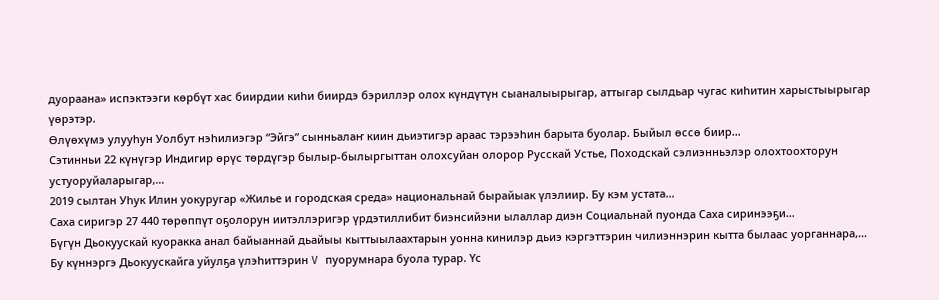дуораана» испэктээги көрбүт хас биирдии киһи биирдэ бэриллэр олох күндүтүн сыаналыырыгар, аттыгар сылдьар чугас киһитин харыстыырыгар үөрэтэр.
Өлүөхүмэ улууһун Уолбут нэһилиэгэр “Эйгэ” сынньалаҥ киин дьиэтигэр араас тэрээһин барыта буолар. Быйыл өссө биир…
Сэтинньи 22 күнүгэр Индигир өрүс төрдүгэр былыр-былыргыттан олохсуйан олорор Русскай Устье, Походскай сэлиэнньэлэр олохтоохторун устуоруйаларыгар,…
2019 сылтан Уһук Илин уокуругар «Жилье и городская среда» национальнай бырайыак үлэлиир. Бу кэм устата…
Саха сиригэр 27 440 төрөппүт оҕолорун иитэллэригэр үрдэтиллибит биэнсийэни ылаллар диэн Социальнай пуонда Саха сиринээҕи…
Бүгүн Дьокуускай куоракка анал байыаннай дьайыы кыттыылаахтарын уонна кинилэр дьиэ кэргэттэрин чилиэннэрин кытта былаас уорганнара,…
Бу күннэргэ Дьокуускайга уйулҕа үлэһиттэрин V пуорумнара буола турар. Үс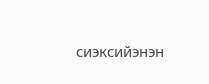сиэксийэнэн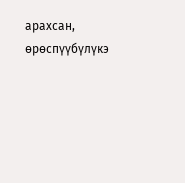арахсан, өрөспүүбүлүкэ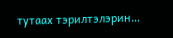тутаах тэрилтэлэрин…